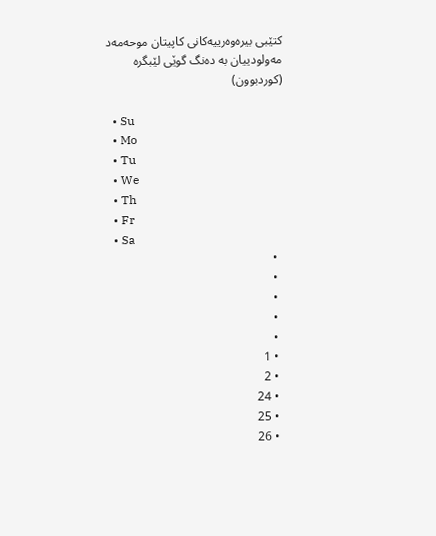کتێبی بیرەوەرییەکانی کاپیتان موحەمەد مەولودییان بە دەنگ گوێی لێبگرە (کوردبوون)

  • Su
  • Mo
  • Tu
  • We
  • Th
  • Fr
  • Sa
  •
  •
  •
  •
  •
  • 1
  • 2
  • 24
  • 25
  • 26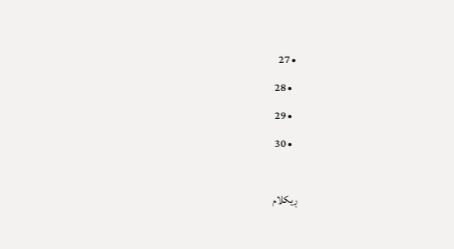• 27
  • 28
  • 29
  • 30

ڕیکلام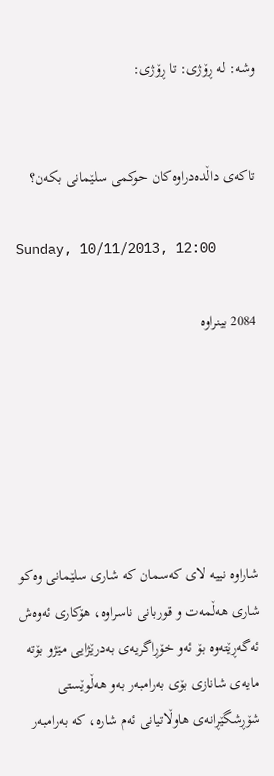وشە: لە ڕۆژی: تا ڕۆژی:


تاكه‌ی‌ داڵده‌دراوه‌كان حوكمی‌ سلێمانی‌ بكه‌ن؟

Sunday, 10/11/2013, 12:00

2084 بینراوە






شاراوه‌ نییه‌ لای‌ كه‌سمان كه‌ شاری‌ سلێمانی‌ وه‌كو شاری‌ هه‌ڵمه‌ت و قوربانی‌ ناسراوه‌، هۆكاری‌ ئه‌وه‌ش ئه‌گه‌ڕێته‌وه‌ بۆ ئه‌و خۆڕاگریه‌ی‌ به‌درێژایی مێژو بۆته‌ مایه‌ی‌ شانازی‌ بۆی‌ به‌رامبه‌ر به‌و هه‌ڵوێستی‌ شۆڕشگێڕانه‌ی هاوڵاتیانی‌ ئه‌م شاره،‌ كه‌ به‌رامبه‌ر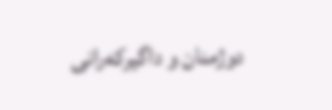دوژمنان و داگیركه‌رانی‌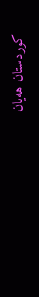كوردستان هه‌یان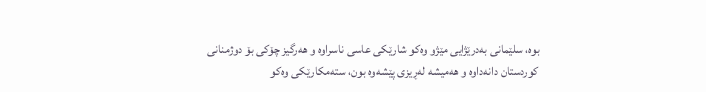بوه‌، سلێمانی‌ به‌درێژایی مێژو وه‌كو شارێكی‌ عاسی‌ ناسراوه ‌و هه‌رگیز چۆكی‌ بۆ دوژمنانی‌ كوردستان دانه‌داوه‌ و هه‌میشه‌ له‌ڕیزی‌ پێشه‌وه‌ بون، سته‌مكارێكی‌ وه‌كو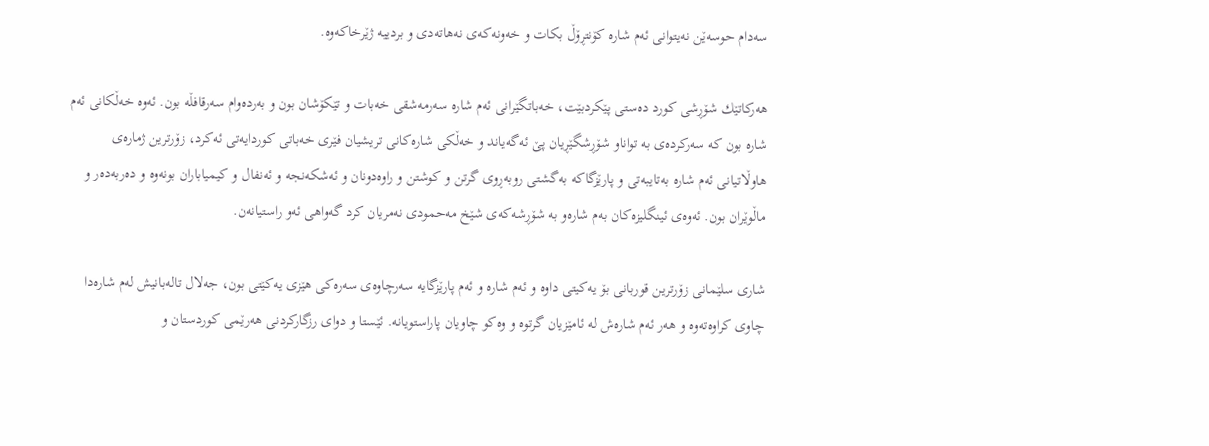سه‌دام حوسه‌ێن نه‌یتوانی‌ ئه‌م شاره‌ كۆنتڕۆڵ بكات و خه‌ونه‌كه‌ی‌ نه‌هاته‌دی‌ و بردییه‌ ژێرخاكه‌وه‌.

هه‌ركاتێك شۆڕشی‌ كورد ده‌ستی‌ پێكردبێت، خه‌باتگێرانی‌ ئه‌م شاره‌ سه‌رمه‌شقی‌ خه‌بات و تێكۆشان بون و به‌رده‌وام سه‌رقافڵه‌ بون. ئه‌وه‌ خه‌ڵكانی‌ ئه‌م شاره‌ بون كه‌ سه‌ركرده‌ی‌ به‌ تواناو شۆڕشگێڕیان پێ ئه‌گه‌یاند و خه‌ڵكی‌ شاره‌كانی‌ تریشیان فێری‌ خه‌باتی‌ كوردایه‌تی‌ ئه‌كرد، زۆرترین ژماره‌ی‌ هاوڵاتیانی‌ ئه‌م شاره‌ به‌تایبه‌تی‌ و پارێزگاكه‌ به‌گشتی‌ روبه‌ڕوی‌ گرتن و كوشتن و راوه‌دونان و ئه‌شكه‌نجه ‌و ئه‌نفال و كیمیاباران بونه‌وه‌ و ده‌ربه‌ده‌ر و ماڵوێران بون. ئه‌وه‌ی‌ ئینگلیزه‌كان به‌م شاره‌و به‌ شۆڕشه‌كه‌ی‌ شێخ مه‌حمودی‌ نه‌مریان كرد گه‌واهی‌ ئه‌و راستیانه‌ن.

شاری‌ سلێمانی‌ زۆرترین قوربانی‌ بۆ یه‌كیتی‌ داوه ‌و ئه‌م شاره‌ و ئه‌م پارێزگایه‌ سه‌رچاوه‌ی‌ سه‌ره‌كی‌ هێزی‌ یه‌كێتی‌ بون، جه‌لال تالەبانیش له‌م شاره‌دا چاوی‌ كراوه‌ته‌وه‌ و هه‌ر ئه‌م شاره‌ش له‌ ئامێزیان گرتوه ‌و وه‌كو چاویان پاراستویانه‌. ئێستا و دوای‌ رزگاركردنی‌ هه‌رێمی‌ كوردستان و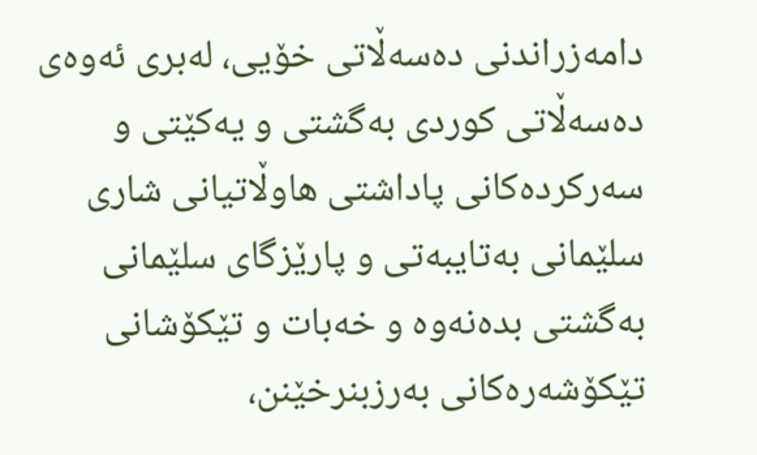دامه‌زراندنی‌ ده‌سه‌ڵاتی‌ خۆیی، له‌بری‌ ئه‌وه‌ی‌ ده‌سه‌ڵاتی‌ كوردی‌ به‌گشتی‌ و یه‌كێتی‌ و سه‌ركرده‌كانی‌ پاداشتی‌ هاوڵاتیانی‌ شاری‌ سلێمانی‌ به‌تایبه‌تی‌ و پارێزگای‌ سلێمانی‌ به‌گشتی‌ بده‌نه‌وه‌ و خه‌بات و تێكۆشانی‌ تێكۆشه‌ره‌كانی‌ به‌رزبنرخێنن،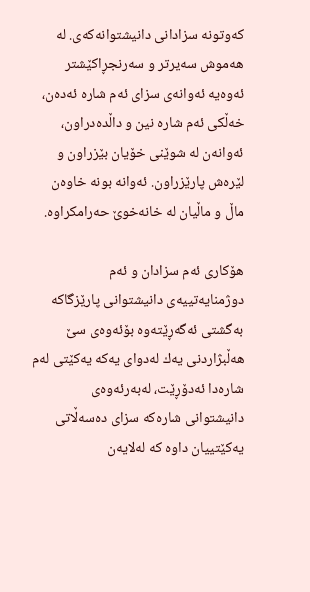كه‌وتونه‌ سزادانی‌ دانیشتوانه‌كه‌ی. له‌ هه‌موش سه‌یرتر و سه‌رنجڕاكێشتر ئه‌وه‌یه‌ ئه‌وانه‌ی‌ سزای‌ ئه‌م شاره‌ ئه‌ده‌ن، خه‌ڵكی‌ ئه‌م شاره‌ نین و داڵده‌دراون، ئه‌وانه‌ن له‌ شوێنی‌ خۆیان بێزراون و لێره‌ش پارێزراون. ئه‌وانه‌ بونه‌ خاوه‌ن ماڵ و ماڵیان له‌ خانه‌خوێ‌ حه‌رامكراوه‌.

هۆكاری‌ ئه‌م سزادان و ئه‌م دوژمنایه‌تییه‌ی‌ دانیشتوانی‌ پارێزگاكه‌ به‌گشتی‌ ئه‌گه‌ڕێته‌وه‌ بۆئه‌وه‌ی‌ سێ هه‌ڵبژاردنی‌ یه‌ك له‌دوای‌ یه‌كه‌ یه‌كێتی‌ له‌م شاره‌دا ئه‌دۆڕێت، له‌به‌رئه‌وه‌ی‌ دانیشتوانی‌ شاره‌كه‌ سزای‌ ده‌سه‌ڵاتی‌ یه‌كێتییان داوه‌ كه‌ له‌لایه‌ن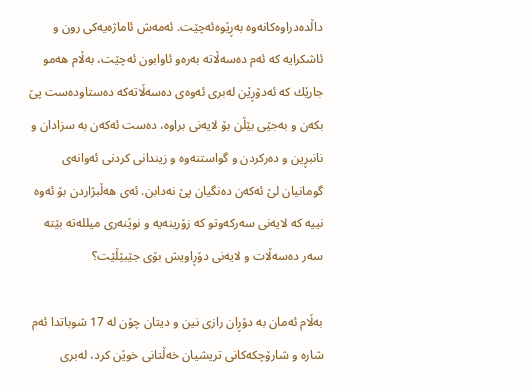داڵده‌دراوه‌كانه‌وه‌ به‌ڕێوه‌ئه‌چێت. ئه‌مه‌ش ئاماژه‌یه‌كی‌ رون و ئاشكرایه‌ كه‌ ئه‌م ده‌سه‌ڵاته‌ به‌ره‌و ئاوابون ئه‌چێت، به‌ڵام هه‌مو جارێك كه‌ ئه‌دۆڕێن له‌بری‌ ئه‌وه‌ی‌ ده‌سه‌ڵاته‌كه‌ ده‌ستاوده‌ست پێ بكه‌ن و به‌جێی بێڵن بۆ لایه‌نی‌ براوه‌، ده‌ست ئه‌كه‌ن به‌ سزادان و نانبڕین و ده‌ركردن و گواستنه‌وه ‌و زیندانی‌ كردنی‌ ئه‌وانه‌ی‌ گومانیان لێ ئه‌كه‌ن ده‌نگیان پێ نه‌دابن. ئه‌ی‌ هه‌ڵبژاردن بۆ ئه‌وه‌ نییه‌ كه‌ لایه‌نی‌ سه‌ركه‌وتو كه‌ زۆرینه‌یه ‌و نوێنه‌ری‌ میلله‌ته‌ بێته‌ سه‌ر ده‌سه‌ڵات و لایه‌نی‌ دۆڕاویش بۆی‌ جێبێڵێت؟

به‌ڵام ئه‌مان به‌ دۆڕان رازی‌ نین و دیتان چۆن له‌ 17 شوباتدا ئه‌م شاره‌ و شارۆچكه‌كانی‌ تریشیان خه‌ڵتانی‌ خوێن كرد، له‌بری‌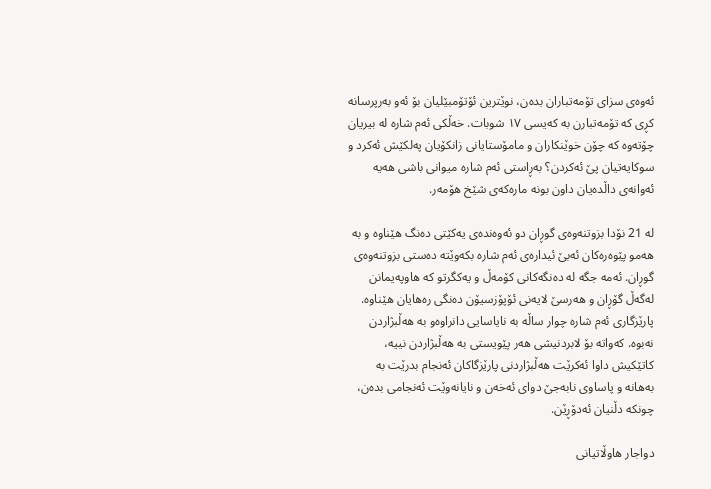ئه‌وه‌ی‌ سزای‌ تۆمەتباران بده‌ن، نوێترین ئۆتۆمبێلیان بۆ ئه‌و به‌رپرسانه‌ كڕی‌ كه‌ تۆمەتبارن بە کەیسی ١٧ شوبات. خه‌ڵكی‌ ئه‌م شاره‌ له‌ بیریان چۆته‌وه‌ كه‌ چۆن خوێنكاران و مامۆستایانی‌ زانكۆیان په‌لكێش ئه‌كرد و سوكایه‌تیان پێ ئه‌كردن؟ به‌ڕاستی‌ ئه‌م شاره‌ میوانی‌ باشی‌ هه‌یه‌ ئه‌وانه‌ی‌ داڵده‌یان داون بونه‌ ماره‌كه‌ی‌ شێخ هۆمه‌ر.

له‌ 21 نۆدا بزوتنه‌وه‌ی‌ گوڕان دو ئه‌وه‌نده‌ی‌ یه‌كێتی‌ ده‌نگ هێناوه ‌و به‌ هه‌مو پێوه‌ره‌كان ئه‌بێ ئیداره‌ی‌ ئه‌م شاره‌ بكه‌وێته‌ ده‌ستی‌ بزوتنه‌وه‌ی‌ گوڕان. ئه‌مه‌ جگه‌ له‌ ده‌نگه‌كانی‌ كۆمه‌ڵ و یه‌كگرتو كه‌ هاوپه‌یمانن له‌گه‌ڵ گۆڕان و هه‌رسێ لایه‌نی‌ ئۆپۆزسیۆن ده‌نگی‌ ره‌هایان هێناوه‌. پارێزگاری‌ ئه‌م شاره‌ چوار ساڵه‌ به‌ نایاسایی دانراوه‌و به‌ هه‌ڵبژاردن نه‌بوه‌. كه‌واته‌ بۆ لابردنیشی‌ هه‌ر پێویستی‌ به‌ هه‌ڵبژاردن نییه‌، كاتێكیش داوا ئه‌كرێت هه‌ڵبژاردنی‌ پارێزگاكان ئه‌نجام بدرێت به‌ به‌هانه ‌و پاساوی‌ نابه‌جێ‌ دوای‌ ئه‌خه‌ن و نایانه‌وێت ئه‌نجامی‌ بده‌ن، چونكه‌ دڵنیان ئه‌دۆڕێن.

دواجار هاوڵاتیانی‌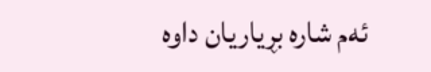ئه‌م شاره‌ بڕیاریان داوه‌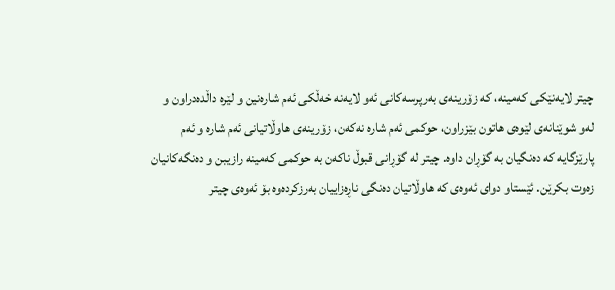چیتر لایه‌نێكی‌ كه‌مینه‌، كه‌ زۆرینه‌ی‌ به‌رپرسه‌كانی‌ ئه‌و لایه‌نه‌ خه‌ڵكی‌ ئه‌م شاره‌نین و لێره‌ داڵده‌دراون و له‌و شوێنانه‌ی‌ لێوه‌ی‌ هاتون بێزراون، حوكمی‌ ئه‌م شاره‌ نه‌كه‌ن، زۆرینه‌ی‌ هاوڵاتیانی‌ ئه‌م شاره‌ و ئه‌م پارێزگایه‌ كه‌ ده‌نگیان به‌ گۆڕان داوه‌. چیتر له‌ گۆڕانی‌ قبوڵ ناكه‌ن به‌ حوكمی‌ كه‌مینه‌ رازیبن و ده‌نگه‌كانیان زه‌وت بكرێن. ئێستاو دوای‌ ئه‌وه‌ی‌ كه‌ هاوڵاتیان ده‌نگی‌ ناڕه‌زاییان به‌رزكرده‌وه‌ بۆ ئه‌وه‌ی‌ چیتر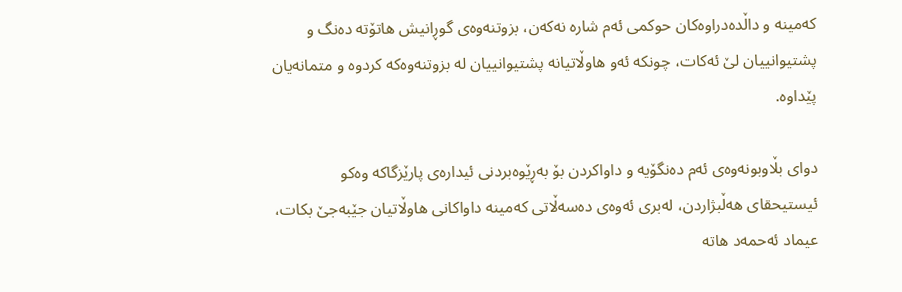كه‌مینه‌ و داڵده‌دراوه‌كان حوكمی‌ ئه‌م شاره‌ نه‌كه‌ن، بزوتنه‌وه‌ی‌ گوڕانیش هاتۆته‌ ده‌نگ و پشتیوانییان لێ‌ ئه‌كات، چونكه‌ ئه‌و هاوڵاتیانه‌ پشتیوانییان له‌ بزوتنه‌وه‌كه‌ كردوه ‌و متمانه‌یان پێداوه‌.

دوای‌ بڵاوبونه‌وه‌ی‌ ئه‌م ده‌نگۆیه‌ و داواكردن بۆ به‌ڕێوه‌بردنی‌ ئیداره‌ی‌ پارێزگاكه‌ وه‌كو ئیستیحقای‌ هه‌ڵبژاردن، له‌بری‌ ئه‌وه‌ی‌ ده‌سه‌ڵاتی‌ كه‌مینه‌ داواكانی‌ هاوڵاتیان جێبه‌جێ بكات، عیماد ئه‌حمه‌د هاته‌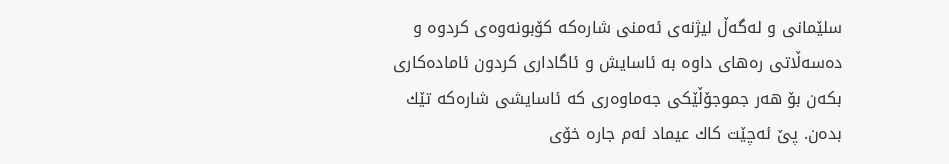سلێمانی‌ و له‌گه‌ڵ لیژنه‌ی‌ ئه‌منی‌ شاره‌كه‌ كۆبونه‌وه‌ی‌ كردوه و ده‌سه‌ڵاتی‌ ره‌های‌ داوه‌ به‌ ئاسایش و ئاگاداری‌ كردون ئاماده‌كاری‌ بكه‌ن بۆ هه‌ر جموجۆڵێكی‌ جه‌ماوه‌ری‌ كه‌ ئاسایشی‌ شاره‌كه‌ تێك بده‌ن. پێ ئه‌چێت كاك عیماد ئه‌م جاره‌ خۆی‌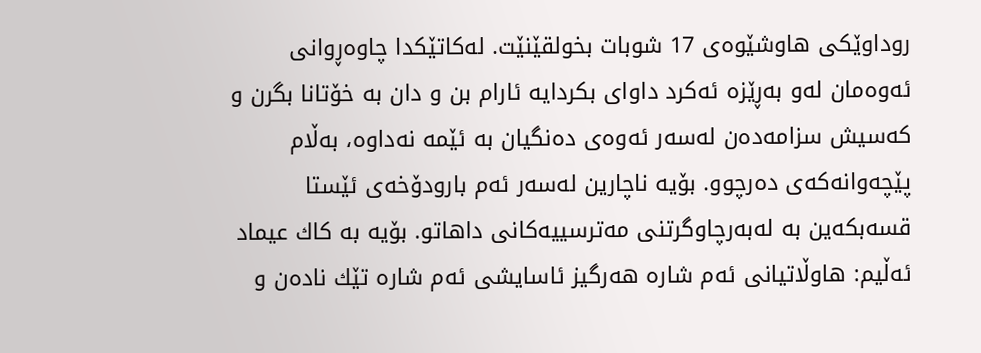روداوێكی‌ هاوشێوه‌ی‌ 17 شوبات بخولقێنێت. له‌كاتێكدا چاوه‌ڕوانی‌ ئه‌وه‌مان له‌و به‌ڕێزه‌ ئه‌كرد داوای‌ بكردایه‌ ئارام بن و دان به‌ خۆتانا بگرن و كه‌سیش سزامه‌ده‌ن له‌سه‌ر ئه‌وه‌ی‌ ده‌نگیان به‌ ئێمه‌ نه‌داوه‌، به‌ڵام پێچه‌وانه‌كه‌ی‌ ده‌رچوو. بۆیه‌ ناچارین له‌سه‌ر ئه‌م بارودۆخه‌ی‌ ئێستا قسه‌بكه‌ین به‌ له‌به‌رچاوگرتنی‌ مه‌ترسییه‌كانی‌ داهاتو. بۆیه‌ به‌ كاك عیماد ئه‌ڵیم: هاوڵاتیانی‌ ئه‌م شاره‌ هه‌رگیز ئاسایشی‌ ئه‌م شاره‌ تێك ناده‌ن و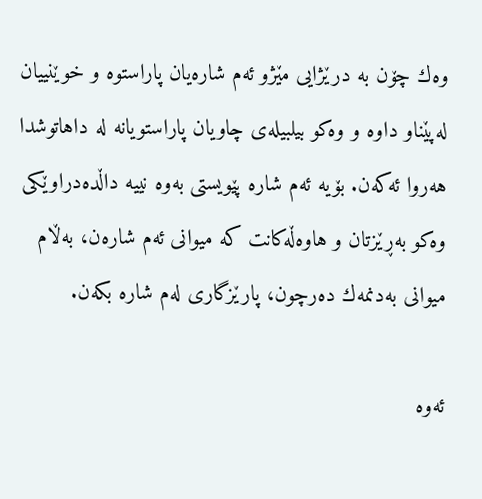وه‌ك چۆن به‌ درێژایی مێژو ئه‌م شاره‌یان پاراستوه‌ و خوێنییان له‌پێناو داوه‌ و وه‌كو بیلبیله‌ی‌ چاویان پاراستویانه‌ له‌ داهاتوشدا هه‌روا ئه‌كه‌ن. بۆیه‌ ئه‌م شاره‌ پێویستی‌ به‌وه‌ نییه‌ داڵده‌دراوێكی‌ وه‌كو به‌ڕێزتان و هاوه‌ڵه‌كانت كه‌ میوانی‌ ئه‌م شاره‌ن، به‌ڵام میوانی‌ به‌دنمه‌ك ده‌رچون، پارێزگاری‌ له‌م شاره‌ بكه‌ن.

ئه‌وه‌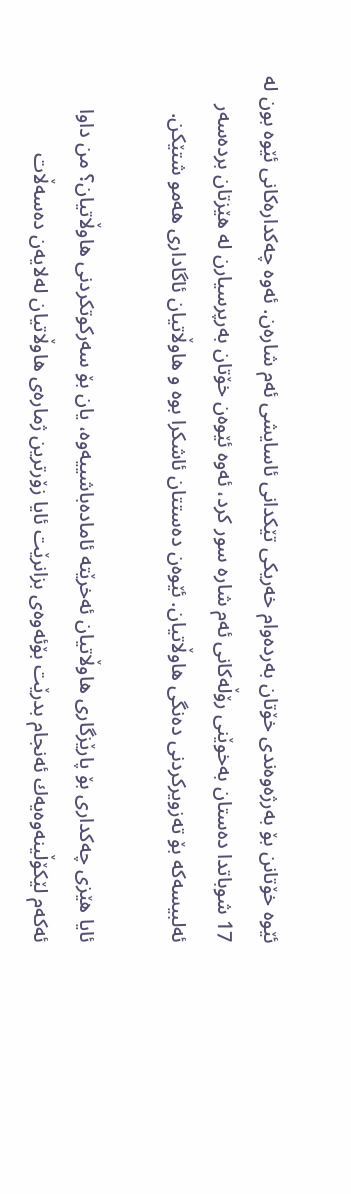ئێوه ‌خۆتانن بۆ به‌رژه‌وه‌ندی‌ خۆتان به‌رده‌وام خه‌ریكی‌ تێكدانی‌ ئاسایشی‌ ئه‌م شاره‌ن. ئه‌وه‌ چەکدارەکانی ئێوە بون له‌ 17 شوباتدا ده‌ستان به‌خوێنی‌ رۆڵه‌كانی‌ ئه‌م شاره‌ سور كرد، ئه‌وه‌ ئێوه‌ن خۆتان به‌رپرسیارن له‌ هێزتان برده‌سه‌ر ئه‌لبیسه‌كه‌ بۆ ته‌زویركردنی‌ ده‌نگی‌ هاوڵاتیان. ئێوه‌ن ده‌ستتان ئاشكرا بوه ‌و هاوڵاتیان ئاگاداری‌ هه‌مو شتێكن.

ئایا هێزی‌ چه‌كداری‌ بۆ پارێزگاری‌ هاوڵاتیان ئه‌خرێته‌ ئاماده‌باشییه‌وه‌، یان بۆ سه‌ركوتكردنی‌ هاوڵاتیان؟ من داوا ئه‌كه‌م لێكۆڵینه‌وه‌یه‌ك ئه‌نجام بدرێت بۆئه‌وه‌ی‌ بزانرێت ئایا زۆرترین ژماره‌ی‌ هاوڵاتیان له‌لایه‌ن ده‌سه‌ڵات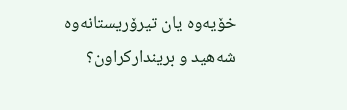خۆیه‌وه‌ یان تیرۆریستانه‌وه‌ شه‌هید و برینداركراون؟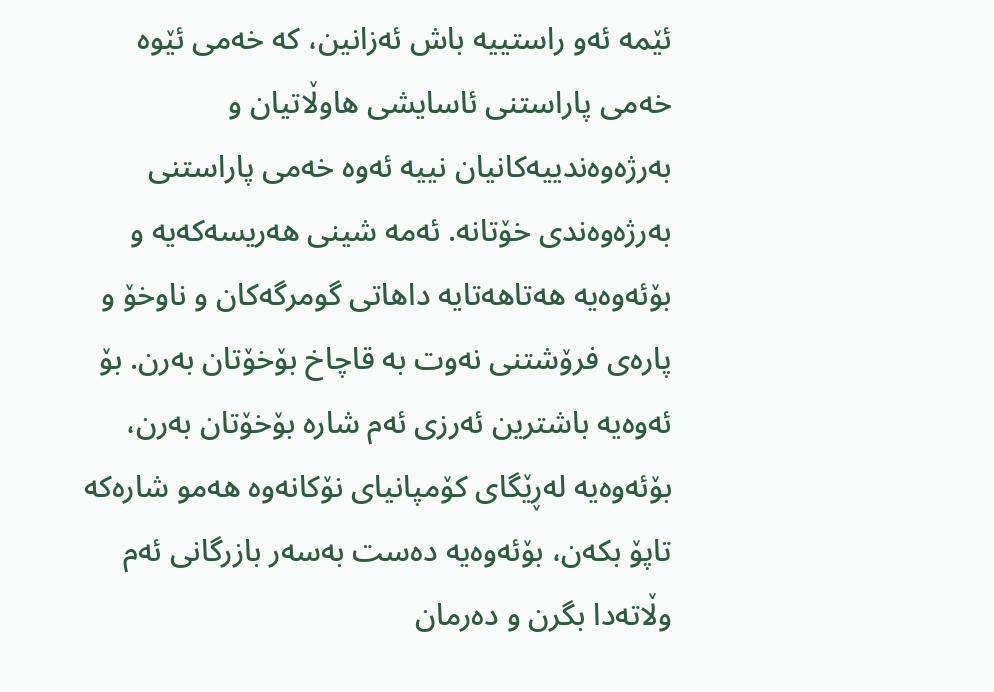ئێمه‌ ئه‌و راستییه‌ باش ئه‌زانین، كه‌ خه‌می‌ ئێوه‌ خه‌می‌ پاراستنی‌ ئاسایشی‌ هاوڵاتیان و به‌رژه‌وه‌ندییه‌كانیان نییه‌ ئه‌وه‌ خه‌می‌ پاراستنی‌ به‌رژه‌وه‌ندی‌ خۆتانه‌. ئه‌مه‌ شینی‌ هه‌ریسه‌كه‌یه‌ و بۆئه‌وه‌یه‌ هه‌تاهه‌تایه‌ داهاتی‌ گومرگه‌كان و ناوخۆ و پاره‌ی‌ فرۆشتنی‌ نه‌وت به‌ قاچاخ بۆخۆتان به‌رن. بۆ ئه‌وه‌یه‌ باشترین ئه‌رزی‌ ئه‌م شاره‌ بۆخۆتان به‌رن، بۆئه‌وه‌یه‌ له‌ڕێگای‌ كۆمپانیای‌ نۆكانه‌وه‌ هه‌مو شاره‌كه‌ تاپۆ بكه‌ن، بۆئه‌وه‌یه‌ ده‌ست به‌سه‌ر بازرگانی‌ ئه‌م وڵاته‌دا بگرن و ده‌رمان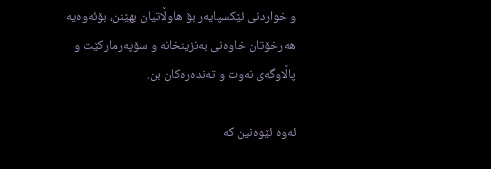و خواردنی‌ ئێكسپایه‌ر بۆ هاوڵاتیان بهێنن، بۆئه‌وه‌یه‌ هه‌رخۆتان خاوه‌نی‌ به‌نزینخانه ‌و سۆپه‌رماركێت و پاڵاوگه‌ی‌ نه‌وت و ته‌نده‌ره‌كان بن.

ئه‌وه‌ ئێوه‌نین كه‌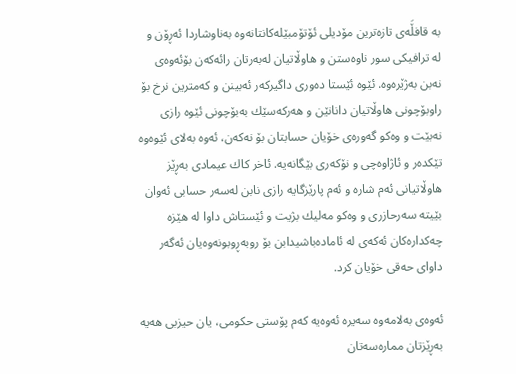به‌ قافڵَه‌ی‌ تازه‌ترین مۆدیلی‌ ئۆتۆمبێله‌كانتانه‌وه‌ به‌ناوشاردا ئه‌ڕۆن و له‌ ترافیكی‌ سور ناوه‌ستن و هاوڵاتیان له‌به‌رتان رائه‌كه‌ن بۆئه‌وه‌ی‌ نه‌بن به‌ژێره‌وه‌. ئێوه‌ ئێستا ده‌وری‌ داگیركه‌ر ئه‌بینن و كه‌مترین نرخ بۆ راوبۆچونی‌ هاوڵاتیان دانانێن و هه‌ركه‌سێك به‌بۆچونی‌ ئێوه‌ رازی‌ نه‌بێت و وه‌كو گه‌وره‌ی‌ خۆیان حسابتان بۆ نه‌كه‌ن، ئه‌وه‌ به‌لای‌ ئێوه‌وه‌ تێكده‌ر و ئاژاوه‌چی‌ و نۆكه‌ری‌ بێگانه‌یه‌. ئاخر كاك عیمادی‌ به‌ڕێز هاوڵاتیانی‌ ئه‌م شاره‌ و ئه‌م پارێزگایه‌ رازی نابن له‌سه‌ر حسابی‌ ئه‌وان بێیته‌ سه‌رحازری‌ و وه‌كو مه‌لیك بژیت و ئێستاش داوا له‌ هێزه‌ چه‌كداره‌كان ئه‌كه‌ی‌ له‌ ئاماده‌باشیدابن بۆ روبه‌ڕوبونه‌وه‌یان ئه‌گه‌ر داوای‌ حه‌قی‌ خۆیان كرد.

ئه‌وه‌ی‌ به‌لامه‌وه‌ سه‌یره‌ ئه‌وه‌یه‌ كه‌م پۆستی‌ حكومی،‌ یان حیزبی‌ هه‌یه‌ به‌ڕێزتان مماره‌سه‌تان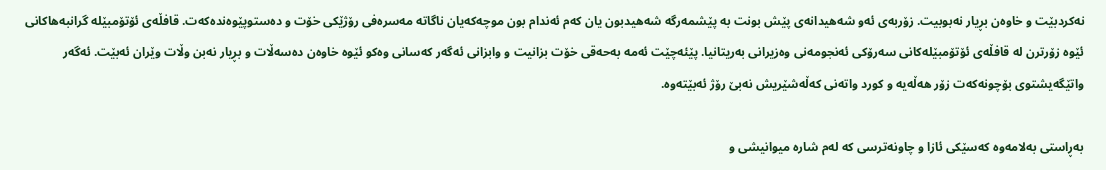نه‌كردبێت و خاوه‌ن بڕیار نه‌بوبیت. زۆربه‌ی‌ ئه‌و شه‌هیدانه‌ی‌ پێش بونت به‌ پێشمه‌رگه‌ شه‌هیدبون یان كه‌م ئه‌ندام بون موچه‌كه‌یان ناگاته‌ مه‌سره‌فی‌ رۆژێكی‌ خۆت و دەستوپێوەندەکەت. قافڵه‌ی‌ ئۆتۆمبێله‌ گرانبه‌هاكانی‌ ئێوە زۆرترن له‌ قافڵه‌ی‌ ئۆتۆمبێله‌كانی‌ سه‌رۆكی‌ ئه‌نجومه‌نی‌ وه‌زیرانی‌ به‌ریتانیا. پێئه‌چێت ئه‌مه‌ به‌حه‌قی‌ خۆت بزانیت و وابزانی‌ ئه‌گه‌ر كه‌سانی‌ وه‌كو ئێوه‌ خاوه‌ن ده‌سه‌ڵات و بڕیار نه‌بن وڵات وێران ئه‌بێت. ئه‌گه‌ر واتێگه‌یشتوی‌ بۆچونه‌كه‌ت زۆر هه‌ڵه‌یه ‌و كورد واته‌نی‌ كه‌ڵەشێریش نه‌بێ رۆژ ئه‌بێته‌وه‌.

به‌ڕاستی‌ به‌لامه‌وه‌ كه‌سێكی‌ ئازا و چاونه‌ترسی‌ كه‌ له‌م شاره‌ میوانیشی‌ و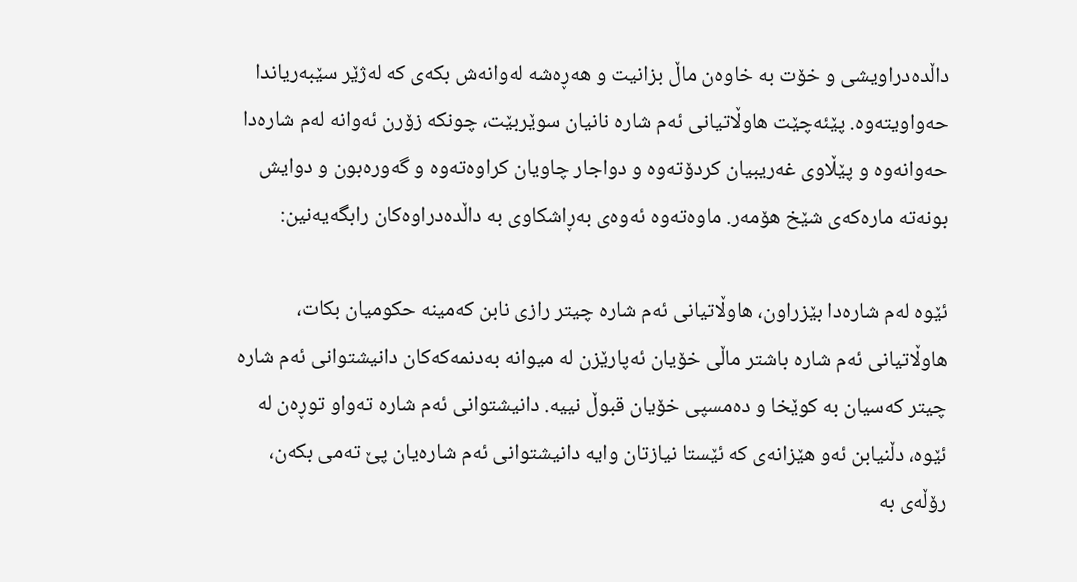داڵده‌دراویشی‌ و خۆت به‌ خاوه‌ن ماڵ بزانیت و هه‌ڕه‌شه‌ له‌وانه‌ش بكه‌ی‌ كه‌ له‌ژێر سێبه‌ریاندا حه‌واویته‌وه‌. پێئه‌چێت هاوڵاتیانی‌ ئه‌م شاره ‌نانیان سوێربێت، چونكه‌ زۆرن ئه‌وانه‌ له‌م شاره‌دا حه‌وانه‌وه‌ و پێڵاوی‌ غه‌ریبیان كردۆته‌وه‌ و دواجار چاویان كراوه‌ته‌وه ‌و گه‌وره‌بون و دوایش بونه‌ته‌ ماره‌كه‌ی‌ شێخ هۆمه‌ر. ماوه‌ته‌وه‌ ئه‌وه‌ی‌ به‌ڕاشكاوی‌ به‌ داڵده‌دراوه‌كان رابگه‌یه‌نین:

ئێوه‌ له‌م شاره‌دا بێزراون، هاوڵاتیانی‌ ئه‌م شاره‌ چیتر رازی‌ نابن كه‌مینه‌ حكومیان بكات، هاوڵاتیانی‌ ئه‌م شاره‌ باشتر ماڵی‌ خۆیان ئه‌پارێزن له‌ میوانه‌ به‌دنمه‌كه‌كان دانیشتوانی‌ ئه‌م شاره‌ چیتر كه‌سیان به‌ كوێخا و ده‌مسپی‌ خۆیان قبوڵ نییه‌. دانیشتوانی‌ ئه‌م شاره‌ ته‌واو توڕه‌ن له‌ ئێوه‌، دڵنیابن ئه‌و هێزانه‌ی‌ كه‌ ئێستا نیازتان وایه‌ دانیشتوانی‌ ئه‌م شاره‌یان پێ ته‌می‌ بكه‌ن، رۆڵه‌ی‌ به‌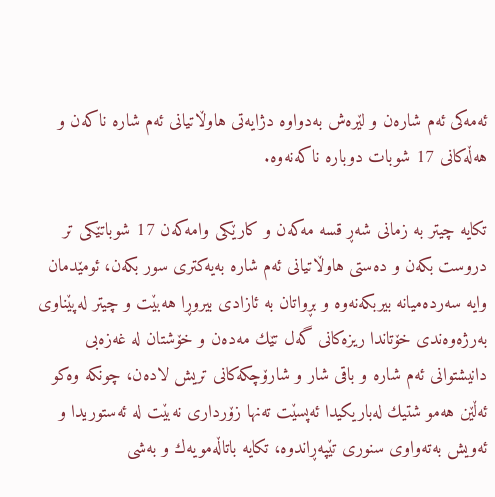ئه‌مه‌كی‌ ئه‌م شاره‌ن و لێره‌ش به‌دواوه‌ دژایه‌تی‌ هاوڵاتیانی‌ ئه‌م شاره‌ ناكه‌ن و هه‌ڵه‌كانی‌ 17 شوبات دوباره‌ ناكه‌نه‌وه‌.

تكایه‌ چیتر به‌ زمانی‌ شه‌ڕ قسه ‌مه‌كه‌ن و كارێكی‌ وامه‌كه‌ن 17 شوباتێكی‌ تر دروست بكه‌ن و ده‌ستی‌ هاوڵاتیانی‌ ئه‌م شاره‌ به‌یه‌كتری‌ سور بكه‌ن، ئومێدمان وایه‌ سه‌رده‌میانه‌ بیربكه‌نه‌وه‌ و بڕواتان به‌ ئازادی‌ بیروڕا هه‌بێت و چیتر له‌پێناوی‌ به‌رژه‌وه‌ندی‌ خۆتاندا ریزه‌كانی‌ گه‌ل تێك مه‌ده‌ن و خۆشتان له‌ غه‌زه‌بی‌ دانیشتوانی‌ ئه‌م شاره‌ و باقی‌ شار و شارۆچكه‌كانی‌ تریش لاده‌ن، چونكه‌ وه‌كو ئه‌ڵێن هه‌مو شتیك له‌باریكیدا ئه‌پسێت ته‌نها زۆرداری‌ نه‌بێت له‌ ئه‌ستوریدا و ئه‌ویش به‌ته‌واوی‌ سنوری تێپه‌ڕاندوه‌، تكایه‌ باتاڵه‌مویه‌ك و به‌شی‌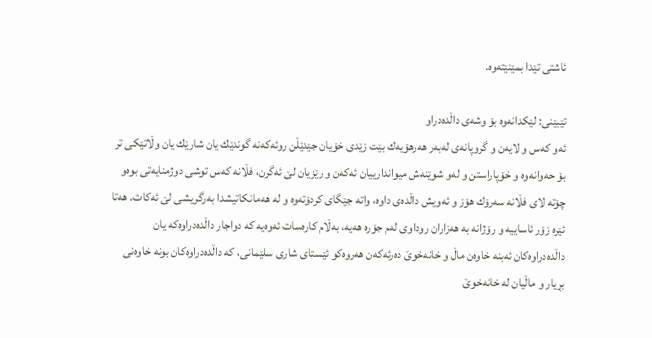ئاشتی‌ تێدا بمێنێته‌وه‌.

تێبێنی‌: لێكدانه‌وه‌ بۆ وشه‌ی‌ داڵده‌دراو
ئه‌و كه‌س و لایه‌ن و گروپانه‌ی‌ له‌به‌ر هه‌رهۆیه‌ك بێت زێدی‌ خۆیان جێدێڵن روئه‌كه‌نه‌ گوندێك یان شارێك یان وڵاتێكی‌ تر بۆ حه‌وانه‌وه‌ و خۆپاراستن و له‌و شوێنه‌ش میواندارییان ئه‌كه‌ن و رێزیان لێ ئه‌گرن، فڵانه‌ كه‌س توشی‌ دوژمنایه‌تی‌ بوه‌و چۆته‌ لای‌ فڵانه‌ سه‌رۆك هۆز و ئه‌ویش داڵده‌ی‌ داوه،‌ واته‌ جێگای‌ كردۆته‌وه ‌و له‌ هه‌مانكاتیشدا به‌رگریشی‌ لێ‌ ئه‌كات. هه‌تا ئێره‌ زۆر ئاساییه‌ و رۆژانه‌ به‌ هه‌زاران روداوی‌ له‌م جۆره‌ هه‌یه‌، به‌ڵام كاره‌سات ئه‌وه‌یه‌ كه‌ دواجار داڵده‌دراوه‌كه‌ یان داڵده‌دراوه‌كان ئه‌بنه‌ خاوه‌ن ماڵ و خانه‌خوێ ده‌رئه‌كه‌ن هه‌روه‌كو ئێستای‌ شاری‌ سلێمانی‌، كه‌ داڵده‌دراوه‌كان بونه‌ خاوه‌نی‌ بڕیار و ماڵیان له‌ خانه‌خوێ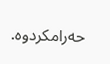حه‌رامكردوه‌.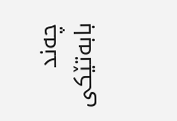چەند بابەتێکی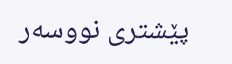پێشتری نووسەر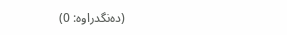(دەنگدراوە: 0)